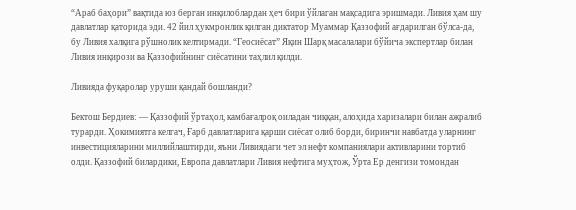“Араб баҳори” вақтида юз берган инқилоблардан ҳеч бири ўйлаган мақсадига эришмади. Ливия ҳам шу давлатлар қаторида эди. 42 йил ҳукмронлик қилган диктатор Муаммар Қаззофий ағдарилган бўлса-да, бу Ливия халқига рўшнолик келтирмади. “Геосиёсат” Яқин Шарқ масалалари бўйича экспертлар билан Ливия инқирози ва Қаззофийнинг сиёсатини таҳлил қилди.

Ливияда фуқаролар уруши қандай бошланди?

Бектош Бердиев: — Қаззофий ўртаҳол, камбағалроқ оиладан чиққан, алоҳида харизалари билан ажралиб турарди. Ҳокимиятга келгач, Ғарб давлатларига қарши сиёсат олиб борди, биринчи навбатда уларнинг инвестицияларини миллийлаштирди, яъни Ливиядаги чет эл нефт компаниялари активларини тортиб олди. Қаззофий билардики, Европа давлатлари Ливия нефтига муҳтож, Ўрта Ер денгизи томондан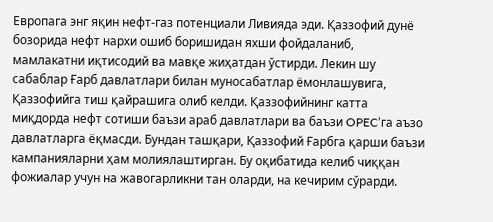Европага энг яқин нефт-газ потенциали Ливияда эди. Қаззофий дунё бозорида нефт нархи ошиб боришидан яхши фойдаланиб, мамлакатни иқтисодий ва мавқе жиҳатдан ўстирди. Лекин шу сабаблар Ғарб давлатлари билан муносабатлар ёмонлашувига, Қаззофийга тиш қайрашига олиб келди. Қаззофийнинг катта миқдорда нефт сотиши баъзи араб давлатлари ва баъзи OPECʼга аъзо давлатларга ёқмасди. Бундан ташқари, Қаззофий Ғарбга қарши баъзи кампанияларни ҳам молиялаштирган. Бу оқибатида келиб чиққан фожиалар учун на жавогарликни тан оларди, на кечирим сўрарди.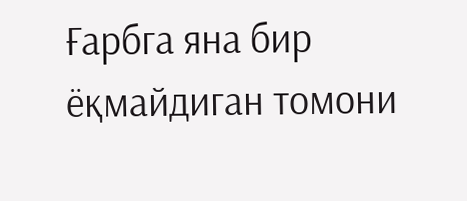Ғарбга яна бир ёқмайдиган томони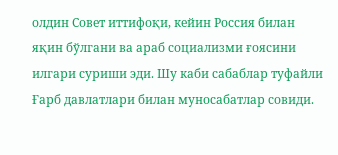олдин Совет иттифоқи, кейин Россия билан яқин бўлгани ва араб социализми ғоясини илгари суриши эди. Шу каби сабаблар туфайли Ғарб давлатлари билан муносабатлар совиди.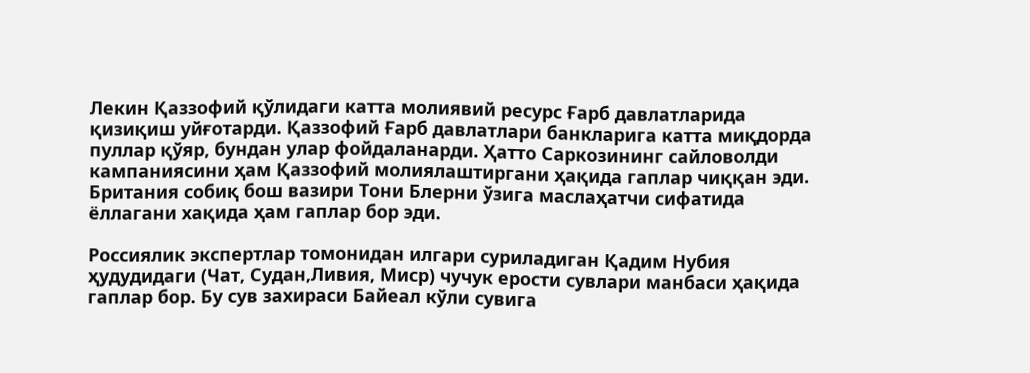Лекин Қаззофий қўлидаги катта молиявий ресурс Ғарб давлатларида қизиқиш уйғотарди. Қаззофий Ғарб давлатлари банкларига катта миқдорда пуллар қўяр, бундан улар фойдаланарди. Ҳатто Саркозининг сайловолди кампаниясини ҳам Қаззофий молиялаштиргани ҳақида гаплар чиққан эди. Британия собиқ бош вазири Тони Блерни ўзига маслаҳатчи сифатида ёллагани хақида ҳам гаплар бор эди.

Россиялик экспертлар томонидан илгари суриладиган Қадим Нубия ҳудудидаги (Чат, Судан,Ливия, Миср) чучук ерости сувлари манбаси ҳақида гаплар бор. Бу сув захираси Байеал кўли сувига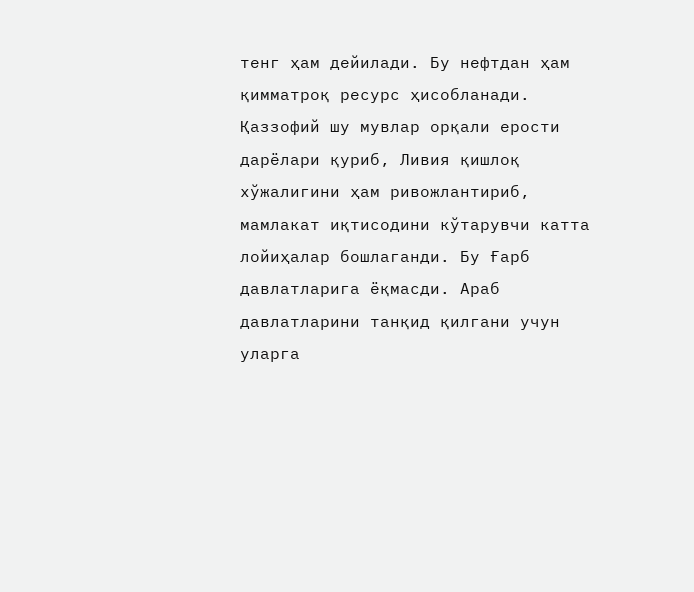тенг ҳам дейилади. Бу нефтдан ҳам қимматроқ ресурс ҳисобланади. Қаззофий шу мувлар орқали ерости дарёлари қуриб, Ливия қишлоқ хўжалигини ҳам ривожлантириб, мамлакат иқтисодини кўтарувчи катта лойиҳалар бошлаганди. Бу Ғарб давлатларига ёқмасди. Араб давлатларини танқид қилгани учун уларга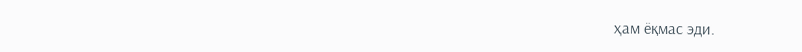ҳам ёқмас эди.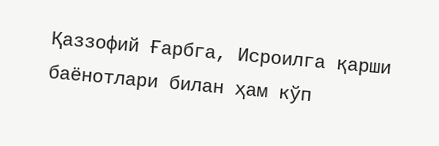Қаззофий Ғарбга, Исроилга қарши баёнотлари билан ҳам кўп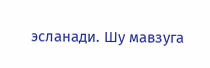эсланади. Шу мавзуга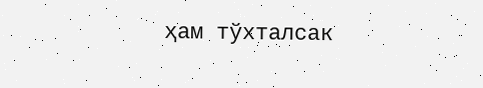ҳам тўхталсак